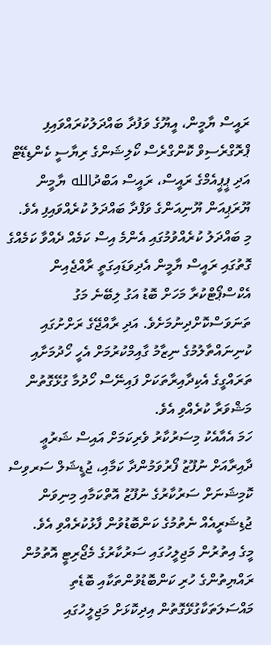ރައީސް ޔާމީން، އީޔޫގެ ވަފުދާ ބައްދަލުކުރައްވައިފި
ޕްރޮގްރެސިވް ކޮންގްރެސް ކޯލިޝަންގެ ރިޔާސީ ކެންޑިޑޭޓް އަދި ޕީޕީއެމްގެ ރައީސް، ރައީސް އަބްދުالله ޔާމީން ޔޫރަޕިއަން ޔޫނިއަންގެ ވަފްދާ ބައްދަލު ކުރެއްވައިފި އެވެ.
މި ބައްދަލު ކުރެއްވުމުގައި އެންމެ އިސް ކަމެއް ދެއްވާ ކަމެއްގެ ގޮތުގައި ރައީސް ޔާމީން އެދިވަޑައިގަތީ ރާއްޖެއިން އެކްސްޕޯޓްކުރާ މަހަށް ބޮޑު އަގު ލިބޭނެ މަގު ތަނަވަސްކޮށްދިނުމަށެވެ. އަދި ރާއްޖޭގެ ރަށްށުގައި ކުނިނައްތާލުމުގެ ނިޒާމު ގާއިމްކުރުމަށް އެހީ ހޯދުމަށާއި ތަރައްގީގެ އެކިދާއިރާތަކަށް ފައިނޭސް ހޯދުމާ ގުޅޭގޮތުން މަޝްވަރާ ކުރެއްވި އެވެ.
ހަމަ އެއާއެކު މިސަރުކާރު ވެރިކަމަށް އައިސް ޝަރުޢީ ދާއިރާއަށް ނުފޫޒު ފޯރުވަމުންދާ ކަމާއި، ޖުޑީޝަލް ސަރވިސް ކޮމިޝަނަށް ސަރުކާރުގެ ނުފޫޒު އޮތްކަމާއި މިނިވަން ޖުޑިޝަރީއެއް ނެތުމުގެ ކަންބޮޑުވުން ފާޅުކުރެއްވި އެވެ.
މީގެ އިތުރުން މަޖިލީހުގައި ސަރުކާރުގެ މެޖޯރިޓީ އޮތުމުން ރައްޔިތުންގެ ހުރި ކަންބޮޑުވުންތަކާއި ބޮޑެތި މައްސަލަތަކާގުޅޭގޮތުން އިދިކޮޅަށް މަޖިލީހުގައި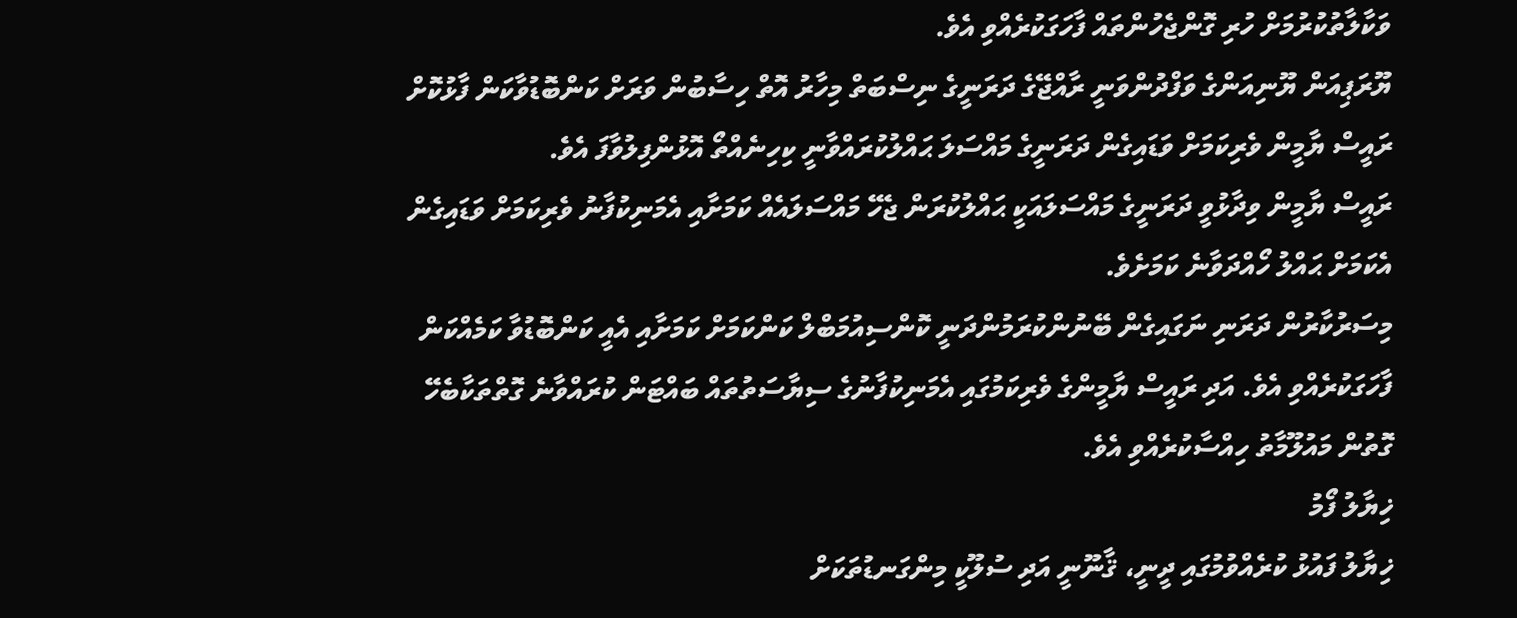ވަކާލާތުކުރުމަށް ހުރި ގޮންޖެހުންތައް ފާހަގަކުރެއްވި އެވެ.
ޔޫރަޕިއަން ޔޫނިއަންގެ ވަފްދުންވަނީ ރާއްޖޭގެ ދަރަނީގެ ނިސްބަތް މިހާރު އޮތް ހިސާބުން ވަރަށް ކަންބޮޑުވާކަން ފާޅުކޮށް ރައީސް ޔާމީން ވެރިކަމަށް ވަޑައިގެން ދަރަނީގެ މައްސަލަ ޙައްލުކުރައްވާނީ ކިހިނެއްތޯ އޮޅުންފިލުވާފަ އެވެ.
ރައީސް ޔާމީން ވިދާޅުވީ ދަރަނީގެ މައްސަލައަކީ ޙައްލުކުރަން ޖެހޭ މައްސަލައެއް ކަމަށާއި އެމަނިކުފާނު ވެރިކަމަށް ވަޑައިގެން އެކަމަށް ޙައްލު ހޯއްދަވާނެ ކަމަށެވެ.
މިސަރުކާރުން ދަރަނި ނަގައިގެން ބޭނުންކުރަމުންދަނީ ކޮންސިއުމަބްލް ކަންކަމަށް ކަމަށާއި އެއީ ކަންބޮޑުވާ ކަމެއްކަން ފާހަގަކުރެއްވި އެވެ. އަދި ރައީސް ޔާމީންގެ ވެރިކަމުގައި އެމަނިކުފާނުގެ ސިޔާސަތުތައް ބައްޓަން ކުރައްވާނެ ގޮތްތަކާބެހޭ ގޮތުން މައުލޫމާތު ހިއްސާކުރެއްވި އެވެ.
ޚިޔާލު ފޯމު
ޚިޔާލު ފައުޅު ކުރެއްވުމުގައި ދީނީ، ޤާނޫނީ އަދި ސުލޫކީ މިންގަނޑުތަކަށް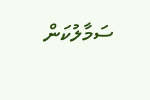ސަމާލުކަން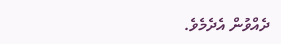ދެއްވުން އެދެމެވެ.